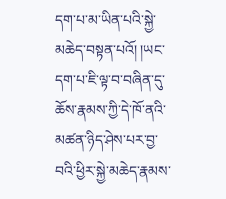དག་པ་མ་ཡིན་པའི་སྐྱེ་མཆེད་བསྟན་པའོ། །ཡང་དག་པ་ཇི་ལྟ་བ་བཞིན་དུ་ཆོས་རྣམས་ཀྱི་དེ་ཁོ་ནའི་མཚན་ཉིད་ཤེས་པར་བྱ་བའི་ཕྱིར་སྐྱེ་མཆེད་རྣམས་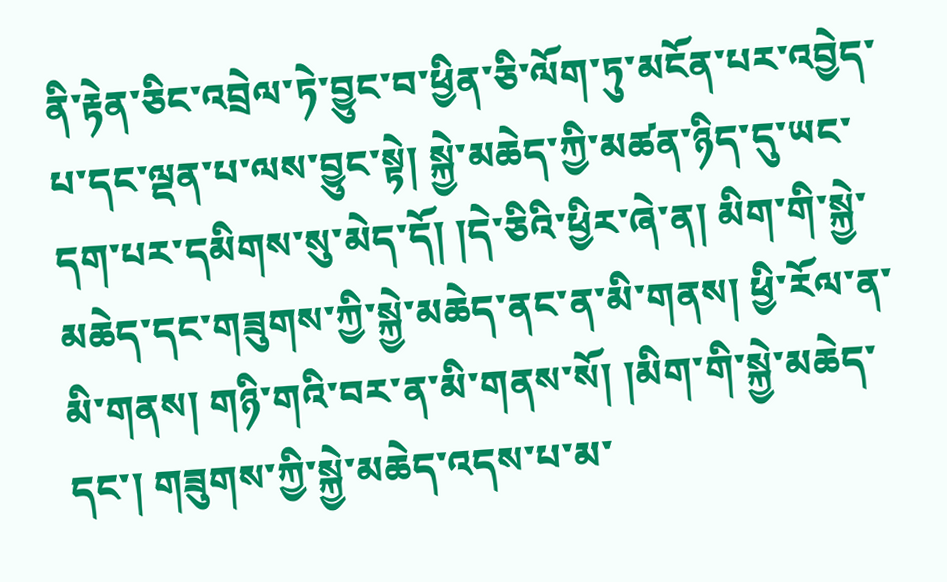ནི་རྟེན་ཅིང་འབྲེལ་ཏེ་བྱུང་བ་ཕྱིན་ཅི་ལོག་ཏུ་མངོན་པར་འབྱེད་པ་དང་ལྡན་པ་ལས་བྱུང་སྟེ། སྐྱེ་མཆེད་ཀྱི་མཚན་ཉིད་དུ་ཡང་དག་པར་དམིགས་སུ་མེད་དོ། །དེ་ཅིའི་ཕྱིར་ཞེ་ན། མིག་གི་སྐྱེ་མཆེད་དང་གཟུགས་ཀྱི་སྐྱེ་མཆེད་ནང་ན་མི་གནས། ཕྱི་རོལ་ན་མི་གནས། གཉི་གའི་བར་ན་མི་གནས་སོ། །མིག་གི་སྐྱེ་མཆེད་དང་། གཟུགས་ཀྱི་སྐྱེ་མཆེད་འདས་པ་མ་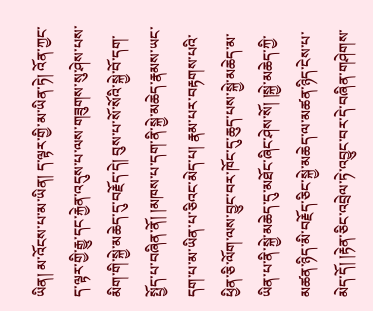ཡིན། མ་འོངས་པ་མ་ཡིན། ད་ལྟར་གྱི་མ་ཡིན་ཏེ། འོན་ཀྱང་ད་ལྟར་གྱི་རྒྱུ་དང་རྐྱེན་འདུས་པ་ལས་གཟུགས་སུ་ཤེས་པས་མིག་གི་སྐྱེ་མཆེད་དུ་བརྗོད་དེ། བུས་པ་སོ་སོའི་སྐྱེ་བོ་དག་སྤྱོད་པ་བཞིན་ནོ། །མཁས་པ་དག་ནི་སྐྱེ་མཆེད་རྣམས་ཡང་དག་པ་མ་ཡིན་པ་ཅིའང་མེད་པ། རྣམ་པར་བརྟགས་པའི་ཕྱིན་ཅི་ལོག་ལས་བྱུང་བར་ཁོང་དུ་ཆུད་པས་སྐྱེ་མཆེད་མ་ཡིན་པ་ནི་སྐྱེ་མཆེད་དུ་མཐོང་ཞིང་ཤེས་སོ། །སྐྱེ་མཆེད་ཀྱི་མཚན་ཉིད་མི་བརྗོད་ཅིང་སྐྱེ་མཆེད་ལ་མཚན་ཉིད་ངེས་པ་མེད་དོ། །རྟེན་ཅིང་འབྲེལ་ཏེ་འབྱུང་བར་དེ་བཞིན་གཤེགས་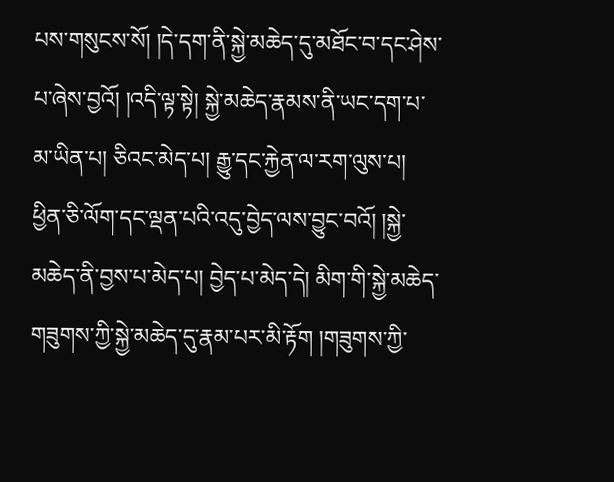པས་གསུངས་སོ། །དེ་དག་ནི་སྐྱེ་མཆེད་དུ་མཐོང་བ་དང་ཤེས་པ་ཞེས་བྱའོ། །འདི་ལྟ་སྟེ། སྐྱེ་མཆེད་རྣམས་ནི་ཡང་དག་པ་མ་ཡིན་པ། ཅིའང་མེད་པ། རྒྱུ་དང་རྐྱེན་ལ་རག་ལུས་པ། ཕྱིན་ཅི་ལོག་དང་ལྡན་པའི་འདུ་བྱེད་ལས་བྱུང་བའོ། །སྐྱེ་མཆེད་ནི་བྱས་པ་མེད་པ། བྱེད་པ་མེད་དེ། མིག་གི་སྐྱེ་མཆེད་གཟུགས་ཀྱི་སྐྱེ་མཆེད་དུ་རྣམ་པར་མི་རྟོག །གཟུགས་ཀྱི་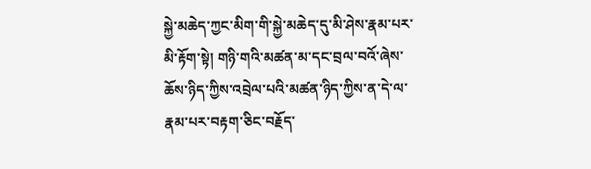སྐྱེ་མཆེད་ཀྱང་མིག་གི་སྐྱེ་མཆེད་དུ་མི་ཤེས་རྣམ་པར་མི་རྟོག་སྟེ། གཉི་གའི་མཚན་མ་དང་བྲལ་བའོ་ཞེས་ཆོས་ཉིད་ཀྱིས་འབྲེལ་པའི་མཚན་ཉིད་ཀྱིས་ན་དེ་ལ་རྣམ་པར་བརྟག་ཅིང་བརྗོད་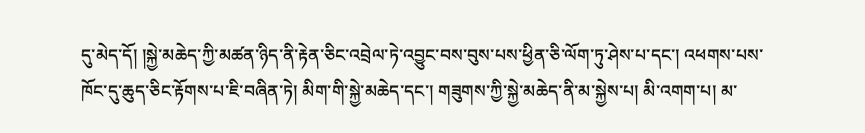དུ་མེད་དོ། །སྐྱེ་མཆེད་ཀྱི་མཚན་ཉིད་ནི་རྟེན་ཅིང་འབྲེལ་ཏེ་འབྱུང་བས་བུས་པས་ཕྱིན་ཅི་ལོག་ཏུ་ཤེས་པ་དང་། འཕགས་པས་ཁོང་དུ་ཆུད་ཅིང་རྟོགས་པ་ཇི་བཞིན་ཏེ། མིག་གི་སྐྱེ་མཆེད་དང་། གཟུགས་ཀྱི་སྐྱེ་མཆེད་ནི་མ་སྐྱེས་པ། མི་འགག་པ། མ་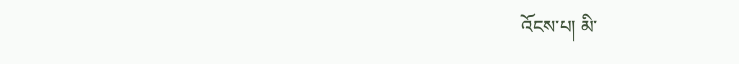འོངས་པ། མི་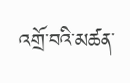འགྲོ་བའི་མཚན་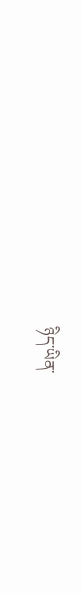ཉིད་ཡིན་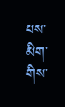པས་མིག་གིས་